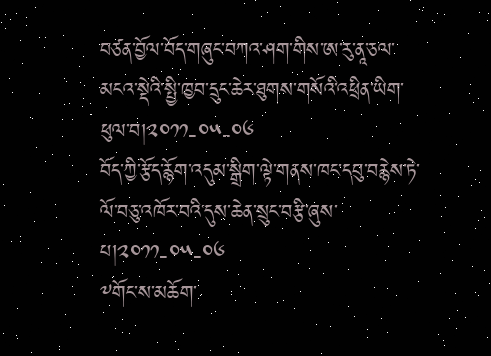བཙན་བྱོལ་བོད་གཞུང་བཀའ་ཤག་གིས་ཨ་རུ་ནཱ་ཅལ་མངའ་སྡེའི་སྤྱི་ཁྱབ་དྲུང་ཆེར་ཐུགས་གསོའི་འཕྲིན་ཡིག་ཕུལ་བ།༢༠༡༡-༠༥-༠༦
བོད་ཀྱི་རྩོད་རྙོག་འདུམ་སྒྲིག་ལྟེ་གནས་ཁང་དབུ་བརྙེས་ཏེ་ལོ་བཅུ་འཁོར་བའི་དུས་ཆེན་སྲུང་བརྩི་ཞུས་པ།༢༠༡༡-༠༥-༠༦
༸གོང་ས་མཆོག་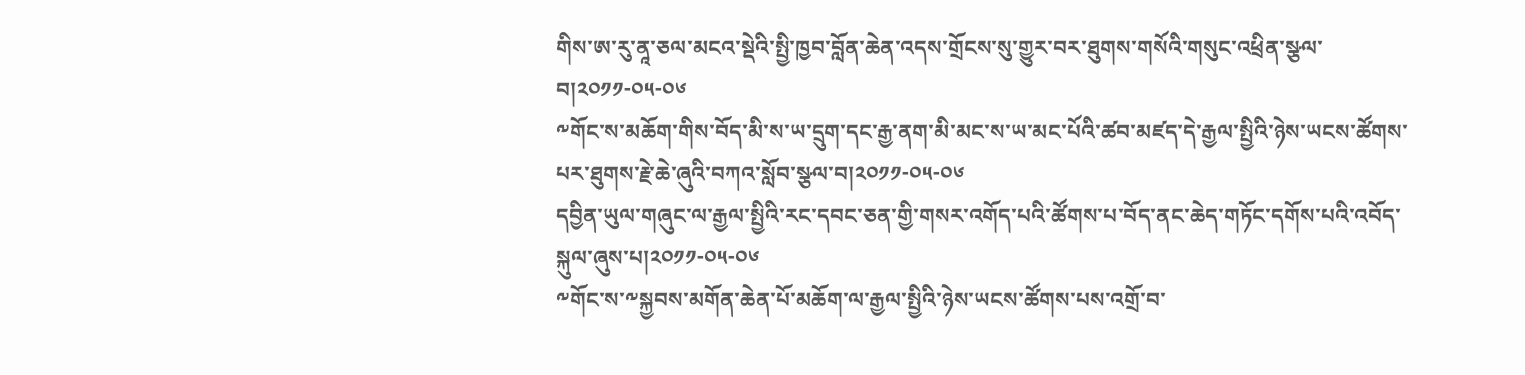གིས་ཨ་རུ་ནཱ་ཅལ་མངའ་སྡེའི་སྤྱི་ཁྱབ་བློན་ཆེན་འདས་གྲོངས་སུ་གྱུར་བར་ཐུགས་གསོའི་གསུང་འཕྲིན་སྩལ་བ།༢༠༡༡-༠༥-༠༦
༸གོང་ས་མཆོག་གིས་བོད་མི་ས་ཡ་དྲུག་དང་རྒྱ་ནག་མི་མང་ས་ཡ་མང་པོའི་ཚབ་མཛད་དེ་རྒྱལ་སྤྱིའི་ཉེས་ཡངས་ཚོགས་པར་ཐུགས་རྗེ་ཆེ་ཞུའི་བཀའ་སློབ་སྩལ་བ།༢༠༡༡-༠༥-༠༦
དབྱིན་ཡུལ་གཞུང་ལ་རྒྱལ་སྤྱིའི་རང་དབང་ཅན་གྱི་གསར་འགོད་པའི་ཚོགས་པ་བོད་ནང་ཆེད་གཏོང་དགོས་པའི་འབོད་སྐུལ་ཞུས་པ།༢༠༡༡-༠༥-༠༦
༸གོང་ས་༸སྐྱབས་མགོན་ཆེན་པོ་མཆོག་ལ་རྒྱལ་སྤྱིའི་ཉེས་ཡངས་ཚོགས་པས་འགྲོ་བ་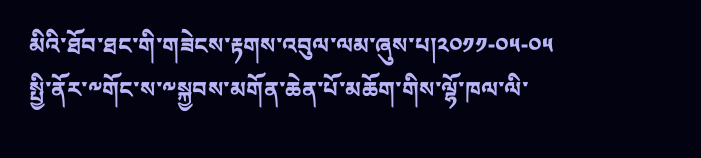མིའི་ཐོབ་ཐང་གི་གཟེངས་རྟགས་འབུལ་ལམ་ཞུས་པ།༢༠༡༡-༠༥-༠༥
སྤྱི་ནོར་༸གོང་ས་༸སྐྱབས་མགོན་ཆེན་པོ་མཆོག་གིས་ལྷོ་ཁལ་ལི་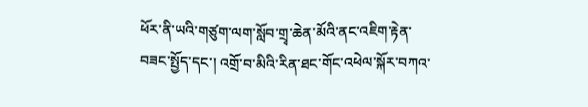ཕོར་ནི་ཡའི་གཙུག་ལག་སློབ་གྲྭ་ཆེན་མོའི་ནང་འཇིག་རྟེན་བཟང་སྤྱོད་དང་། འགྲོ་བ་མིའི་རིན་ཐང་གོང་འཕེལ་སྐོར་བཀའ་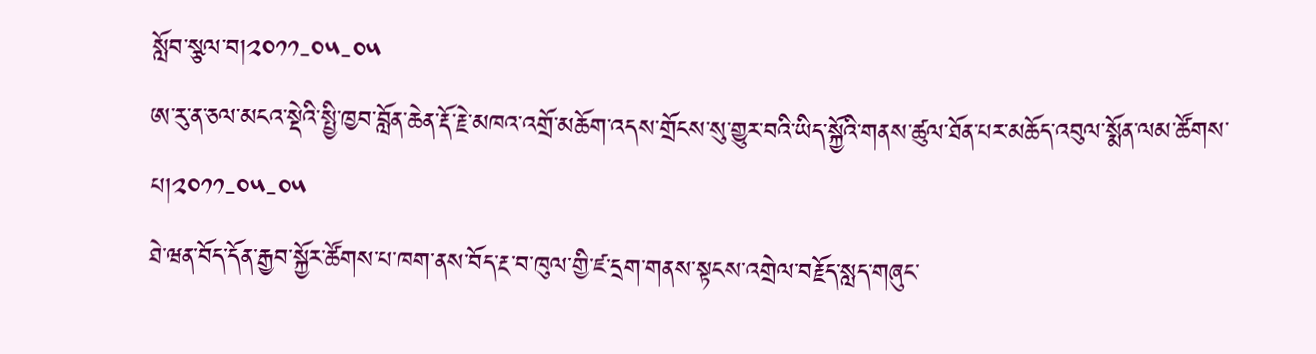སློབ་སྩལ་བ།༢༠༡༡-༠༥-༠༥
ཨ་རུ་ན་ཅལ་མངའ་སྡེའི་སྤྱི་ཁྱབ་བློན་ཆེན་རྡོ་རྗེ་མཁའ་འགྲོ་མཆོག་འདས་གྲོངས་སུ་གྱུར་བའི་ཡིད་སྐྱོའི་གནས་ཚུལ་ཐོན་པར་མཆོད་འབུལ་སྨོན་ལམ་ཚོགས་པ།༢༠༡༡-༠༥-༠༥
ཐེ་ཝན་བོད་དོན་རྒྱབ་སྐྱོར་ཚོགས་པ་ཁག་ནས་བོད་རྔ་བ་ཁུལ་གྱི་ཛ་དྲག་གནས་སྟངས་འགྲེལ་བརྗོད་སླད་གཞུང་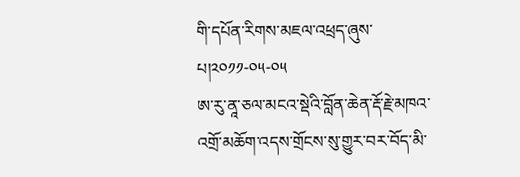གི་དཔོན་རིགས་མཇལ་འཕྲད་ཞུས་པ།༢༠༡༡-༠༥-༠༥
ཨ་རུ་ནཱ་ཅལ་མངའ་སྡེའི་བློན་ཆེན་རྡོ་རྗེ་མཁའ་འགྲོ་མཆོག་འདས་གྲོངས་སུ་གྱུར་བར་བོད་མི་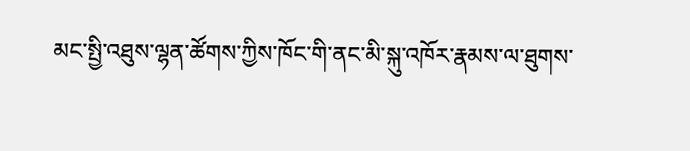མང་སྤྱི་འཐུས་ལྷན་ཚོགས་ཀྱིས་ཁོང་གི་ནང་མི་སྐུ་འཁོར་རྣམས་ལ་ཐུགས་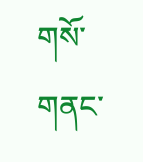གསོ་གནང་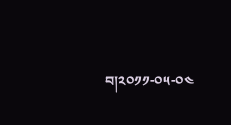བ།༢༠༡༡-༠༥-༠༤